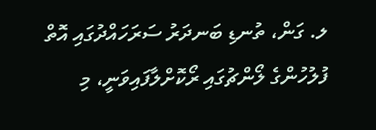ލ. ގަން، ތުނޑި ބަނދަރު ސަރަހައްދުގައި އޮތް ފުލުހުންގެ ލޯންޗުގައި ރޯކޮށްލާފައިވަނީ، މި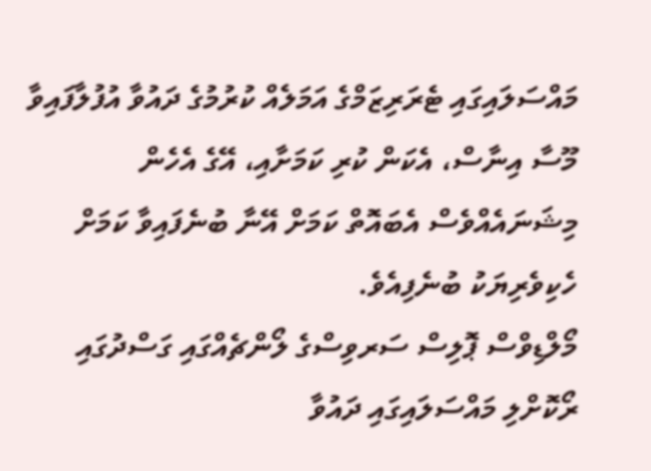މައްސަލައިގައި ޓެރަރިޒަމްގެ އަމަލެއް ކުރުމުގެ ދައުވާ އުފުލާފައިވާ މޫސާ އިނާސް، އެކަން ކުރި ކަމަށާއި، އޭގެ އެހެން މިޝަނައެއްވެސް އެބައޮތް ކަމަށް އޭނާ ބުނެފައިވާ ކަމަށް ހެކިވެރިޔަކު ބުނެފިއެވެ.
މޯލްޑިވްސް ޕޮލިސް ސަރވިސްގެ ލޯންޗެއްގައި ގަސްދުގައި ރޯކޮށްލި މައްސަލައިގައި ދައުވާ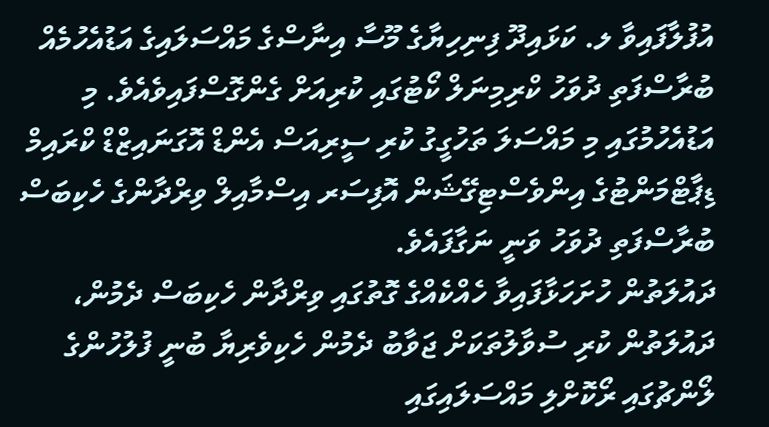އުފުލާފައިވާ ލ. ކަޅައިދޫ ފިނިހިޔާގެ މޫސާ އިނާސްގެ މައްސަލައިގެ އަޑުއެހުމެއް ބުރާސްފަތި ދުވަހު ކްރިމިނަލް ކޯޓުގައި ކުރިއަށް ގެންގޮސްފައިވެއެވެ. މި އަޑުއެހުމުގައި މި މައްސަލަ ތަހުގީގު ކުރި ސީރިއަސް އެންޑް އޮގަނައިޒްޑް ކްރައިމް ޑިޕާޓްމަންޓުގެ އިންވެސްޓިގޭޝަން އޮފިސަރ އިސްމާއިލް ވިރްދާންގެ ހެކިބަސް ބުރާސްފަތި ދުވަހު ވަނީ ނަގާފައެވެ.
ދައުލަތުން ހުށަހަޅާފައިވާ ހެއްކެއްގެ ގޮތުގައި ވިރްދާން ހެކިބަސް ދެމުން، ދައުލަތުން ކުރި ސުވާލުތަކަށް ޖަވާބު ދެމުން ހެކިވެރިޔާ ބުނީ ފުލުހުންގެ ލޯންޗުގައި ރޯކޮށްލި މައްސަލައިގައި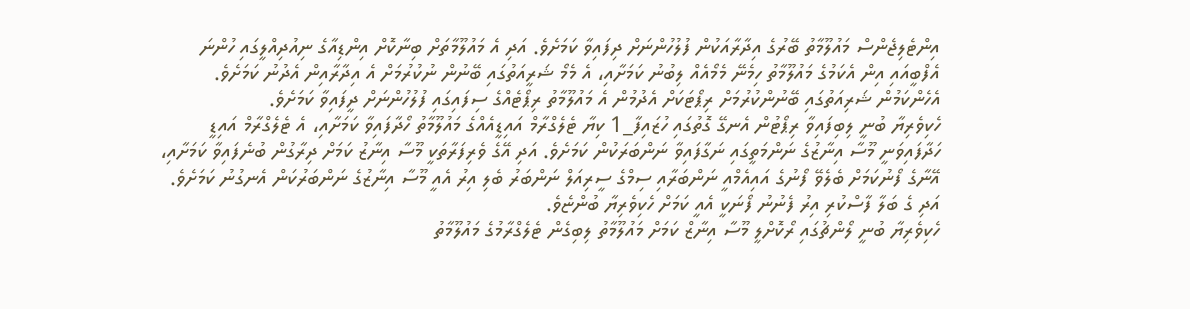އިންޓެލިޖެންސް މައުލޫމާތު ބޭރުގެ އިދާރާއަކުން ފުލުހުންނަށް ދިފައިވާ ކަމަށެވެ. އަދި އެ މައުލޫމާތަށް ބިނާކޮށް އިންޑިއާގެ ނިއުދިއްލީގައި ހުންނަ އެފްބީއައި އިން އެކަމުގެ މައުލޫމާތު ހިމެނޭ މެމޯއެއް ލިބުނު ކަމަށާއި، އެ މެމޯ ޝަރީއަތުގައި ބޭނުން ނުކުރުމަށް އެ އިދާރާއިން އެދުނު ކަމަށެވެ. އެހެންކަމުން ޝަރިއަތުގައި ބޭނުންކުރުމަށް ރިޕޯޓަކަށް އެދުމުން އެ މައުލޫމާތު ރިޕޯޓެއްގެ ސިފައިގައި ފުލުހުންނަށް ދީފައިވާ ކަމަށެވެ.
ހެކިވެރިޔާ ބުނީ ލިބިފައިވާ ރިޕޯޓުން އެނގޭ ގޮތުގައި ހުޒައިފާ_1 ކިޔާ ޓެލެގްރާމް އައިޑީއެއްގެ މައުލޫމާތު ހޯދާފައިވާ ކަމަށާއި، އެ ޓެލެގްރާމް އައިޑީ ހަދާފައިވަނީ މޫސާ އިނާޒުގެ ނަންމަތީގައި ނަގާފައިވާ ނަންބަރަކުން ކަމަށެވެ. އަދި އޭގެ ވެރިފަރާތަކީ މޫސާ އިނާޒު ކަމަށް ދިރާގުން ބުނެފައިވާ ކަމަށާއި، އޭނާގެ ފޯނުކަމަށް ބެލެވޭ ފޯނުގެ އައިއެމްއީ ނަންބަރާއި ސިމްގެ ސީރިއަލް ނަންބަރު ބެލި އިރު އެއީ މޫސާ އިނާޒުގެ ނަންބަރުކަން އެނގުނު ކަމަށެވެ. އަދި ގެ ބަލާ ފާސްކުރި އިރު ފެނުނު ފޯނަކީ އެއީ ކަމަށް ހެކިވެރިޔާ ބުންޏެވެ.
ހެކިވެރިޔާ ބުނީ ލޯންޗުގައި ރޯކޮށްލީ މޫސާ އިނާޒް ކަމަށް މައުލޫމާތު ލިބިގެން ޓެލެގްރާމުގެ މައުލޫމާތު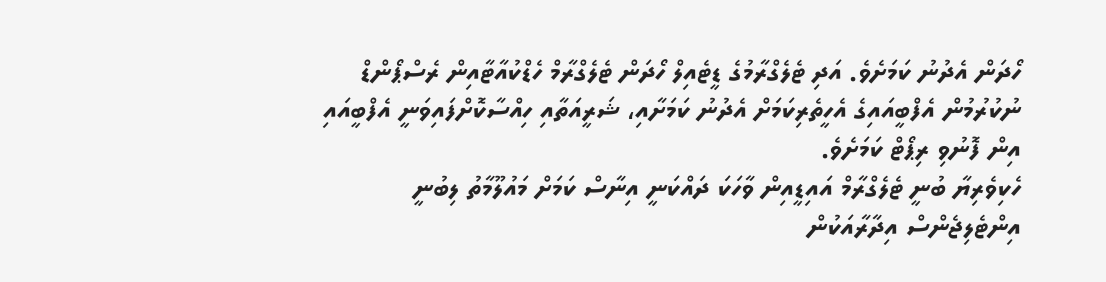ހޯދަން އެދުނު ކަމަށެވެ. އަދި ޓެލެގްރާމުގެ ޑީޓެއިލް ހޯދަން ޓެލެގްރާމް ހެޑްކުއާޓާއިން ރެސްޕޯންޑް ނުކުރުމުން އެފްބީއައިގެ އެހީތެރިކަމަށް އެދުނު ކަމަށާއި، ޝަރީއަތާއި ހިއްސާކޮށްފައިވަނީ އެފްބީއައި އިން ފޮނުވި ރިޕޯޓް ކަމަށެވެ.
ހެކިވެރިޔާ ބުނީ ޓެލެގްރާމް އައިޑީއިން ވާހަކަ ދައްކަނީ އިނާސް ކަމަށް މައުލޫމާތު ލިބުނީ އިންޓެލިޖެންސް އިދާރާއަކުން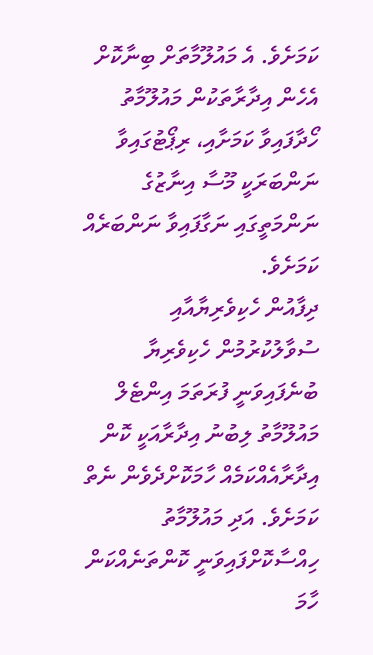ކަމަށެވެ. އެ މައުލޫމާތަށް ބިނާކޮށް އެހެން އިދާރާތަކުން މައުލޫމާތު ހޯދާފައިވާ ކަމަށާއި، ރިޕޯޓުގައިވާ ނަންބަރަކީ މޫސާ އިނާޒުގެ ނަންމަތީގައި ނަގާފައިވާ ނަންބަރެއް ކަމަށެވެ.
ދިފާއުން ހެކިވެރިޔާއާއި ސުވާލުކުރުމުން ހެކިވެރިޔާ ބުނެފައިވަނީ ފުރަތަމަ އިންޓެލް މައުލޫމާތު ލިބުނު އިދާރާއަކީ ކޮން އިދާރާއެއްކަމެއް ހާމަކޮށްދެވެން ނެތް ކަމަށެވެ. އަދި މައުލޫމާތު ހިއްސާކޮށްފައިވަނީ ކޮންތަނެއްކަން ހާމަ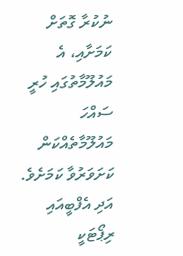ނުކުރާ ގޮތަށް ކަމަށާއި، އެ މައުލޫމާތުގައި ހުރީ ސައްހަ މައުލޫމާތެއްކަން ކަށަވަރުވާ ކަމަށެވެ.
އަދި އެފްބީއައި ރިޕޯޓަކީ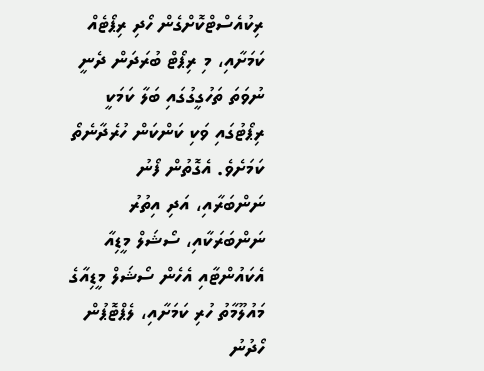ރިކުއެސްޓްކޮށްގެން ހޯދި ރިޕޯޓެއް ކަމަށާއި، މި ރިޕޯޓް ބުރަދަން ދެނީ ނުވަތަ ތަހުގީގުގައި ބަލާ ކަމަކީ ރިޕޯޓުގައި ވަކި ކަންކަން ހުރެދާނެތޯ ކަމަށެވެ. އެގޮތުން ފޯނު ނަންބަރާއި، އަދި އިތުރު ނަންބަރަކާއި، ސޯޝަލް މީޑިއާ އެކައުންޓާއި އެހެން ސޯޝަލް މީޑިއާގެ މައުލޫމާތު ހުރި ކަމަށާއި، ލެޕްޓޮޕުން ހޯދުނު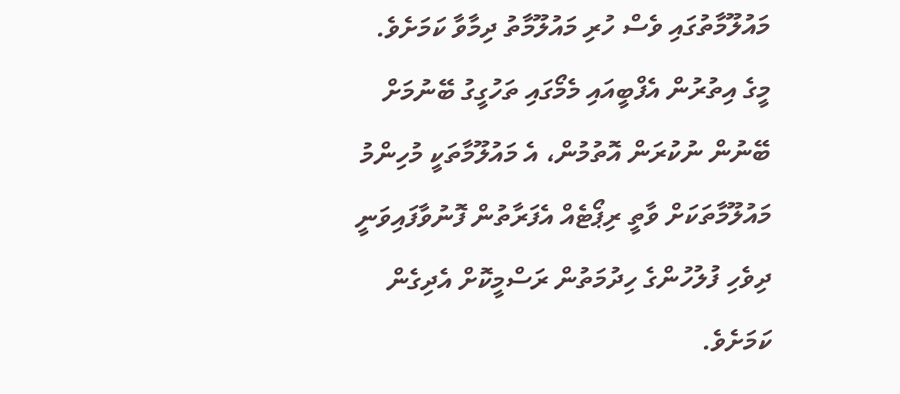މައުލޫމާތުގައި ވެސް ހުރި މައުލޫމާތު ދިމާވާ ކަމަށެވެ.
މީގެ އިތުރުން އެފްބީއައި މެމޯގައި ތަހުގީގު ބޭނުމަށް ބޭނުން ނުކުރަން އޮތުމުން، އެ މައުލޫމާތަކީ މުހިންމު މައުލޫމާތަކަށް ވާތީ ރިޕޯޓެއް އެފަރާތުން ފޮނުވާފައިވަނީ ދިވެހި ފުލުހުންގެ ހިދުމަތުން ރަސްމީކޮށް އެދިގެން ކަމަށެވެ.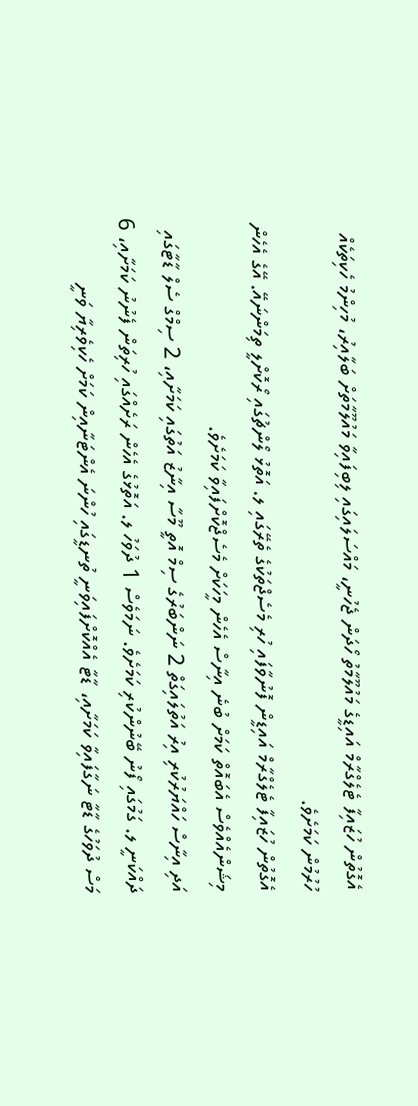އެގޮތުން ހުޒައިފާ ޓެލެގްރާމް އައިޑީގެ މައުލޫމާތު ހޯދަން ޖެހުނީ، މައްސަލައިގައި ލިބިފައިވާ މައުލޫމާތަށް ބަލާއިރު، މުހިންމު ހެކިތަކެއް ހުރުމުން ކަމަށެވެ.
އެގޮތުން ހުޒައިފާ ޓެލެގްރާމް އައިޑީން ފޮނުވާފައި ހުރި މެސެޖްތަކުގެ ތެރޭގައި ލ. އަތޮޅު ލޯންޗުގައި ރޯކޮށްލީ ތިމަންނައޭ. އޭގެ އެހެން މިޝަންއެއްވެސް އެބައޮތް ކަމަށް ބުނެ އިނާސް އެހެން މީހަކަށް މެސެޖްކޮށްފައިވާ ކަމަށެވެ.
އަދި އިނާސް ހައްޔަރުކުރި އިރު އަތުލައިގަތް 2 ނަންބަރުގެ ސިމް އޮތީ މޫސާ އިނާޒު އަތުގައި ކަމަށާއި، 2 ސިމްގް ސެލް ޑާޓާގައި ދައްކަނީ ލ. ގަމުގައި ފޯނު ބޭނުންކުރި ކަމަށެވެ. ނަމަވެސް 1 ދުވަހު ލ. އަތޮޅުގެ އެހެން ރަށެއްގައި ހުރިތަން ފެނުނު ކަމަށާއި، 6 މަސް ދުވަހުގެ ޑާޓާ ނަގާފައިވާ ކަމަށާއި، ޑާޓާ އެއްކޮށްފައިވަނީ ތުނޑީގައި ހުންނަ އެންޓަނާއިން ކަމަށް ހެކިވެރިޔާ ވަނީ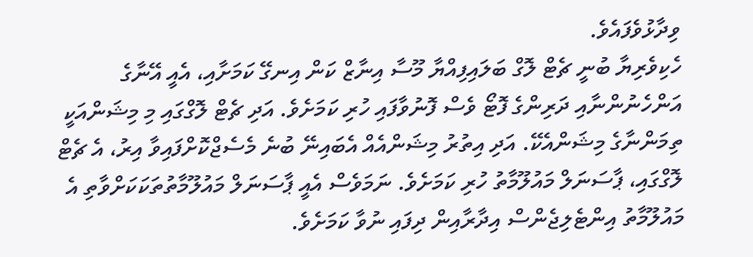ވިދާޅުވެފައެވެ.
ހެކިވެރިޔާ ބުނީ ޗެޓް ލޮގް ބަލައިފިއްޔާ މޫސާ އިނާޒް ކަން އިނގޭ ކަމަށާއި، އެއީ އޭނާގެ އަންހެނުންނާއި ދަރިންގެ ފޮޓޯ ވެސް ފޮނުވާފައި ހުރި ކަމަށެވެ. އަދި ޗެޓް ލޮގްގައި މި މިޝަންއަކީ ތިމަންނާގެ މިޝަންއެކޭ. އަދި އިތުރު މިޝަންއެއް އެބައިނޭ ބުނެ މެސެޖްކޮށްފައިވާ އިރު، އެ ޗެޓް ލޮގްގައި، ޕާސަނަލް މައުލޫމާތު ހުރި ކަމަށެވެ. ނަމަވެސް އެއީ ޕާސަނަލް މައުލޫމާތުތަކަކަށްވާތި އެ މައުލޫމާތު އިންޓެލިޖެންސް އިދާރާއިން ދިފައި ނުވާ ކަމަށެވެ.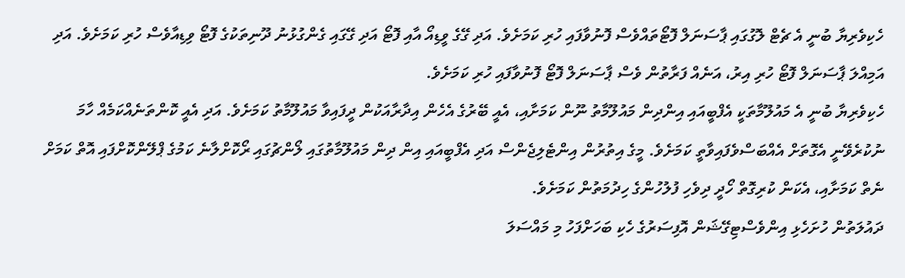ހެކިވެރިޔާ ބުނީ އެ ޗެޓް ލޮގުގައި ޕާސަނަލް ފޮޓޯތައްވެސް ފޮނުވާފައި ހުރި ކަމަށެވެ. އަދި ގޭގެ ވީޑިއޯ އާއި ފޮޓޯ އަދި ގޭގައި ގެންގުޅުނު ދޫނިތަކުގެ ފޮޓޯ ވިޑިއާވެސް ހުރި ކަމަށެވެ. އަދި އަމިއްލަ ޕާސަނަލް ފޮޓޯ ހުރި އިރު، އަނެއް ފަރާތުން ވެސް ޕާސަނަލް ފޮޓޯ ފޮނުވާފައި ހުރި ކަމަށެވެ.
ހެކިވެރިޔާ ބުނީ އެ މައުލޫމާތަކީ އެފްބީއައި އިންދިން މައުލޫމާތު ނޫން ކަމަށާއި، އެއީ ބޭރުގެ އެހެން އިދާރާއަކުން ދީފައިވާ މައުލޫމާތު ކަމަށެވެ. އަދި އެއީ ކޮންތަނެއްކަމެއް ހާމަ ނުކުރެވޭނީ އެގޮތަށް އެއްބަސްވެފައިވާތީ ކަމަށެވެ. މީގެ އިތުރުން އިންޓެލިޖެންސް އަދި އެފްބީއައި އިން ދިން މައުލޫމާތުގައި ލޯންޗުގައި ރޯކޮށްލާނެ ކަމުގެ ޕްލޭންކޮށްފައި އޮތް ކަމަށް ނެތް ކަމަށާއި، އެކަން ކުރިގޮތް ހޯދީ ދިވެހި ފުލުހުންގެ ހިދުމަތުން ކަމަށެވެ.
ދައުލަތުން ހުށަހެޅި އިންވެސްޓިގޭޝަން އޮފިސަރުގެ ހެކި ބަހަށްފަހު މި މައްސަލަ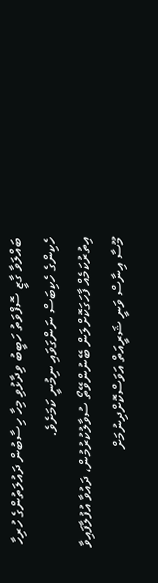ބައްލަވާ ގާޒީ ސޮފްވަތު ހަބީބު ވިދާޅުވި މިހާ ހިސާބުން ދައުލަތުންގެ ހުރިހާ ހެކިންގެ ހެކިބަސް ނަންގަވައި ނިމުނީ ކަމަށެވެ.
އިތުރުކަމެއް ފާހަގަކޮށްލަން ބޭނުންވޭތޯ ސުވާލުކުރުމުން، ދައުވާ އުފުލާފައިވާ މޫސާ އިނާސް ވަނީ ޝަރީއަތް އަވަސްކޮށްދިނުމަށް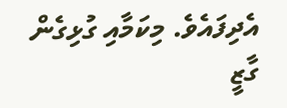އެދިފައެވެ. މިކަމާއި ގުޅިގެން ގާޒީ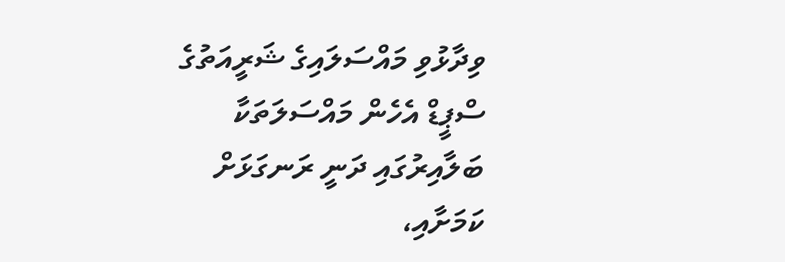ވިދާޅުވި މައްސަލައިގެ ޝަރީއަތުގެ ސްޕީޑް އެހެން މައްސަލަތަކާ ބަލާއިރުގައި ދަނީ ރަނގަޅަށް ކަމަށާއި،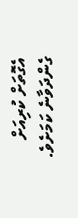އެގޮތަށް ކުރިއަށް ގެންދަވާނެ ކަމަށެވެ.